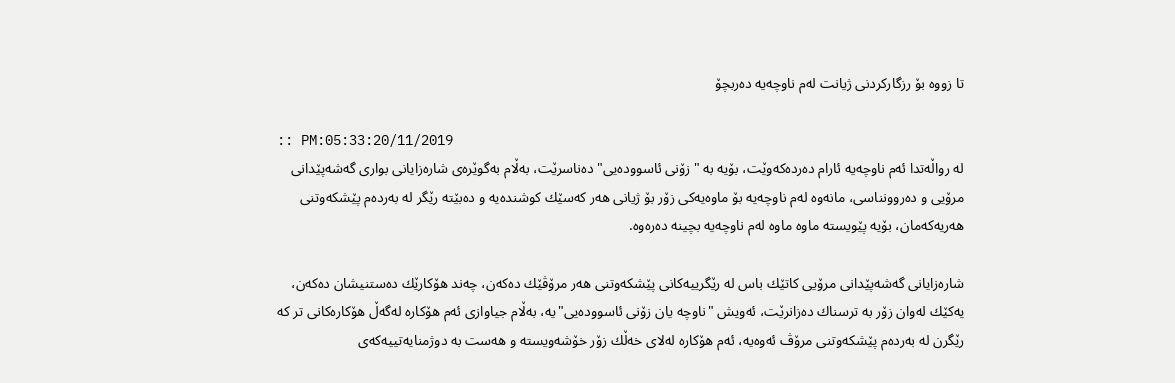تا زووه‌ بۆ رزگاركردنى ژیانت له‌م ناوچه‌یه‌ ده‌ربچۆ

:: PM:05:33:20/11/2019
له‌ رواڵه‌تدا ئه‌م ناوچه‌یه‌ ئارام ده‌رده‌كه‌وێت، بۆیه‌ به‌ "زۆنى ئاسووده‌یى" ده‌ناسرێت، به‌ڵام به‌گوێره‌ى شاره‌زایانى بوارى گه‌شه‌پێدانى مرۆیى و ده‌روونناسى، مانه‌وه‌ له‌م ناوچه‌یه‌ بۆ ماوه‌یه‌كى زۆر بۆ ژیانى هه‌ر كه‌سێك كوشنده‌یه‌ و ده‌بێته‌ رێگر له‌ به‌رده‌م پێشكه‌وتنى هه‌ریه‌كه‌مان، بۆیه‌ پێویسته‌ ماوه‌ ماوه‌ له‌م ناوچه‌یه‌ بچینه‌ ده‌ره‌وه‌.

شاره‌زایانى گه‌شه‌پێدانى مرۆیى كاتێك باس له‌ رێگرییه‌كانى پێشكه‌وتنى هه‌ر مرۆڤێك ده‌كه‌ن، چه‌ند هۆكارێك ده‌ستنیشان ده‌كه‌ن، یه‌كێك له‌وان زۆر به‌ ترسناك ده‌زانرێت، ئه‌ویش "ناوچه‌ یان زۆنى ئاسووده‌یی"یه‌، به‌ڵام جیاوازى ئه‌م هۆكاره‌ له‌گه‌ڵ هۆكاره‌كانى تر كه‌ رێگرن له‌ به‌رده‌م پێشكه‌وتنى مرۆڤ ئه‌وه‌یه‌، ئه‌م هۆكاره‌ له‌لاى خه‌ڵك زۆر خۆشه‌ویسته‌ و هه‌ست به‌ دوژمنایه‌تییه‌كه‌ى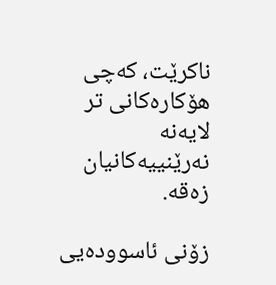ناكرێت، كه‌چى هۆكاره‌كانى تر لایه‌نه‌ نه‌رێنییه‌كانیان زه‌قه‌.

زۆنى ئاسووده‌یى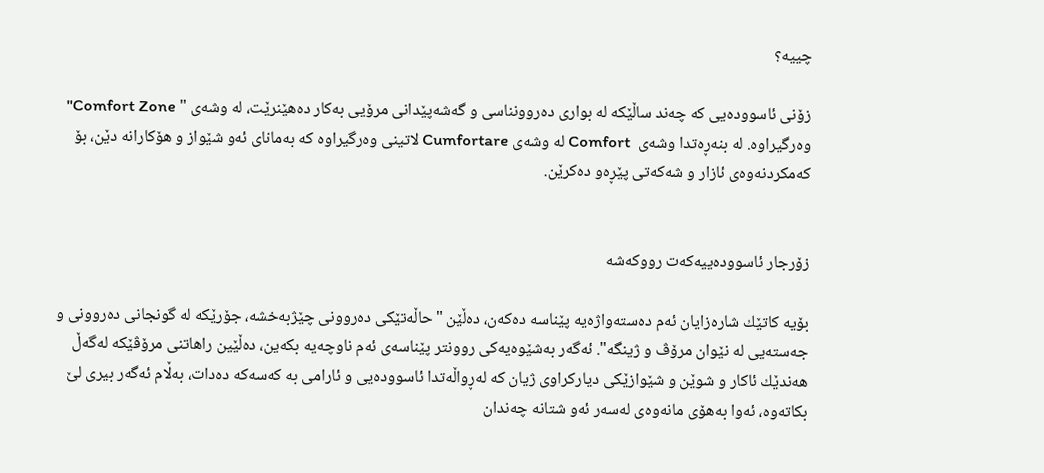چییه‌؟

زۆنى ئاسووده‌یى كه‌ چه‌ند ساڵێكه‌ له‌ بوارى ده‌روونناسى و گه‌شه‌پێدانى مرۆیى به‌كار ده‌هێنرێت، له‌ وشه‌ى " Comfort Zone" وه‌رگیراوه‌. له‌ بنه‌ڕه‌تدا وشه‌ى  Comfort له‌ وشه‌ى Cumfortare لاتینى وه‌رگیراوه‌ كه‌ به‌ماناى ئه‌و شێواز و هۆكارانه‌ دێن، بۆ كه‌مكردنه‌وه‌ى ئازار و شه‌كه‌تى پێڕه‌و ده‌كرێن.


زۆرجار ئاسووده‌ییه‌كه‌ت رووكه‌شه‌

بۆیه‌ كاتێك شاره‌زایان ئه‌م ده‌سته‌واژه‌یه‌ پێناسه‌ ده‌كه‌ن، ده‌ڵێن "حاڵه‌تێكى ده‌روونى چێژبه‌خشه‌، جۆرێكه‌ له‌ گونجانى ده‌روونى و جه‌سته‌یى له‌ نێوان مرۆڤ و ژینگه‌". ئه‌گه‌ر به‌شێوه‌یه‌كى روونتر پێناسه‌ى ئه‌م ناوچه‌یه‌ بكه‌ین، ده‌ڵێین راهاتنى مرۆڤێكه‌ له‌گه‌ڵ هه‌ندێك ئاكار و شوێن و شێوازێكى دیاركراوى ژیان كه‌ له‌ڕواڵه‌تدا ئاسووده‌یى و ئارامى به‌ كه‌سه‌كه‌ ده‌دات، به‌ڵام ئه‌گه‌ر بیرى لێ بكاته‌وه‌، ئه‌وا به‌هۆى مانه‌وه‌ى له‌سه‌ر ئه‌و شتانه‌ چه‌ندان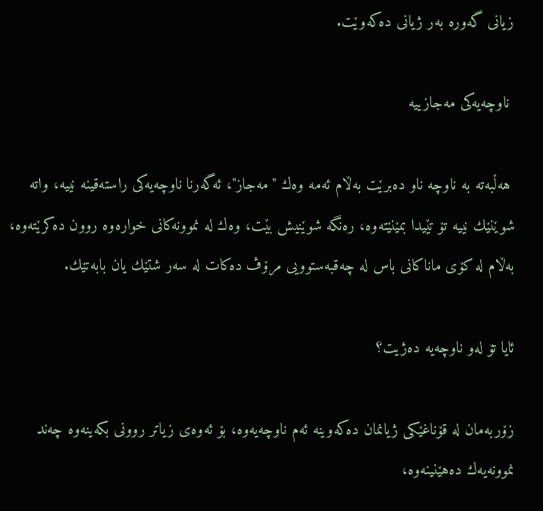زیانى گه‌وره‌ به‌ر ژیانى ده‌كه‌وێت.

 ناوچه‌یه‌كى مه‌جازییه‌

 هه‌ڵبه‌ته‌ به‌ ناوچه‌ ناو ده‌برێت به‌ڵام ئه‌مه‌ وه‌ك "مه‌جاز"، ئه‌گه‌رنا ناوچه‌یه‌كى راسته‌قینه‌ نییه‌، واته‌ شوێنێك نییه‌ تۆ تێیدا بمێنێته‌وه‌، ره‌نگه‌ شوێنیش بێت، وه‌ك له‌ نموونه‌كانى خواره‌وه‌ روون ده‌كرێته‌وه‌، به‌ڵام له‌ كۆى ماناكانى باس له‌ چه‌قبه‌ستوویى مرۆڤ ده‌كات له‌ سه‌ر شتێك یان بابه‌تێك.

ئایا تۆ له‌و ناوچه‌یه‌ ده‌ژیت؟

زۆربه‌مان له‌ قۆناغێكى ژیانمان ده‌كه‌وینه‌ ئه‌م ناوچه‌یه‌وه‌، بۆ ئه‌وه‌ى زیاتر روونى بكه‌ینه‌وه‌ چه‌ند نموونه‌یه‌ك ده‌هێنینه‌وه‌،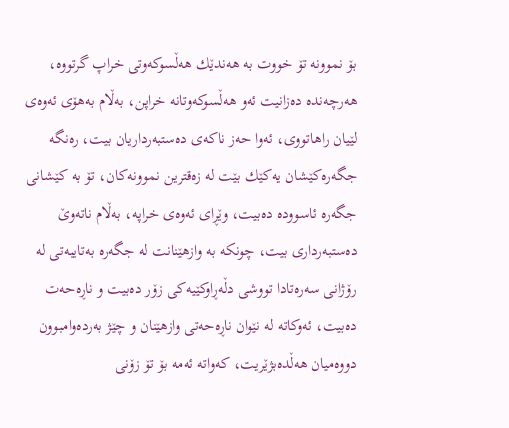بۆ نموونه‌ تۆ خووت به‌ هه‌ندێك هه‌ڵسوكه‌وتى خراپ گرتووه‌، هه‌رچه‌نده‌ ده‌زانیت ئه‌و هه‌ڵسوكه‌وتانه‌ خراپن، به‌ڵام به‌هۆى ئه‌وه‌ى لێیان راهاتووى، ئه‌وا حه‌ز ناكه‌ى ده‌ستبه‌رداریان بیت، ره‌نگه‌ جگه‌ره‌كێشان یه‌كێك بێت له‌ زه‌قترین نموونه‌كان، تۆ به‌ كێشانى جگه‌ره‌ ئاسووده‌ ده‌بیت، وێڕاى ئه‌وه‌ى خراپه‌، به‌ڵام ناته‌وێ ده‌ستبه‌ردارى بیت، چونكه‌ به‌ وازهێنانت له‌ جگه‌ره‌ به‌تایبه‌تى له‌ رۆژانى سه‌ره‌تادا تووشى دڵه‌ڕاوكێیه‌كى زۆر ده‌بیت و ناڕه‌حه‌ت ده‌بیت، ئه‌وكاته‌ له‌ نێوان ناڕه‌حه‌تى وازهێنان و چێژ به‌رده‌وامبوون دووه‌میان هه‌ڵده‌بژێریت، كه‌واته‌ ئه‌مه‌ بۆ تۆ زۆنى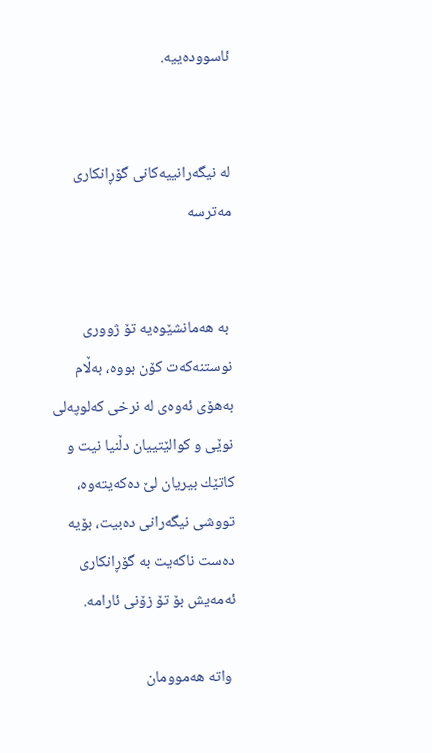ئاسووده‌ییه‌.


له‌ نیگه‌رانییه‌كانى گۆڕانكارى مه‌ترسه‌


 به‌ هه‌مانشێوه‌یه‌ تۆ ژوورى نوستنه‌كه‌ت كۆن بووه‌، به‌ڵام به‌هۆى ئه‌وه‌ى له‌ نرخى كه‌لوپه‌لى نوێى و كوالێتییان دڵنیا نیت و كاتێك بیریان لێ ده‌كه‌یته‌وه‌، تووشى نیگه‌رانى ده‌بیت، بۆیه‌  ده‌ست ناكه‌یت به‌ گۆڕانكارى ئه‌مه‌یش بۆ تۆ زۆنى ئارامه‌.

 واته‌ هه‌موومان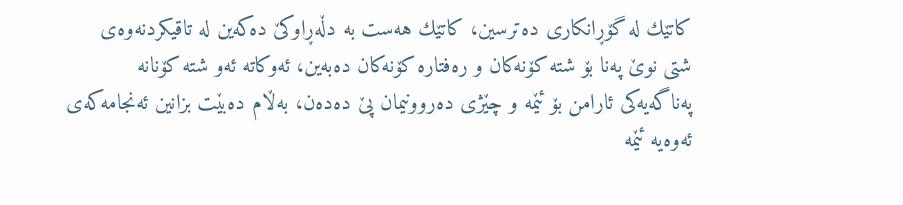كاتێك له‌ گۆڕانكارى ده‌ترسین، كاتێك هه‌ست به‌ دڵه‌ڕاوكێ ده‌كه‌ین له‌ تاقیكردنه‌وه‌ى شتى نوێ په‌نا بۆ شته‌ كۆنه‌كان و ره‌فتاره‌ كۆنه‌كان ده‌به‌ین، ئه‌وكاته‌ ئه‌و شته‌ كۆنانه‌ په‌ناگه‌یه‌كى ئارامن بۆ ئێمه‌ و چێژى ده‌روونیمان پێ ده‌ده‌ن، به‌ڵام ده‌بێت بزانین ئه‌نجامه‌كه‌ى ئه‌وه‌یه‌ ئێمه‌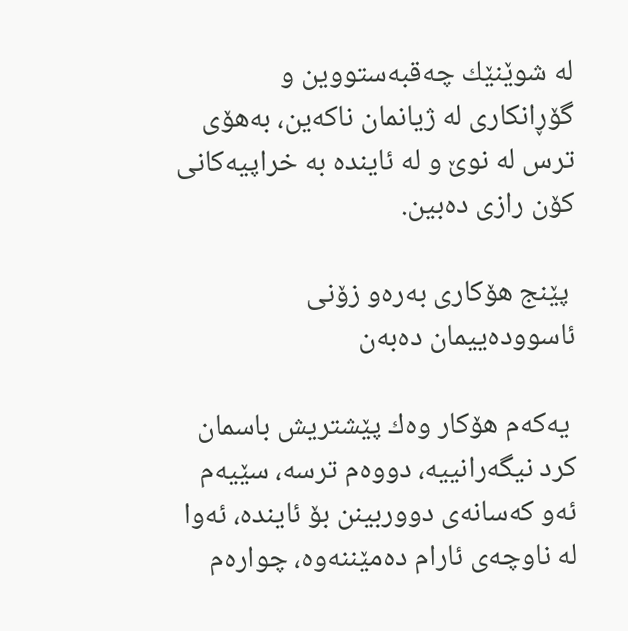له‌ شوێنێك چه‌قبه‌ستووین و گۆڕانكارى له‌ ژیانمان ناكه‌ین، به‌هۆى ترس له‌ نوێ و له‌ ئاینده‌ به‌ خراپیه‌كانى كۆن رازى ده‌بین.

 پێنج هۆكارى به‌ره‌و زۆنى ئاسووده‌ییمان ده‌به‌ن

 یه‌كه‌م هۆكار وه‌ك پێشتریش باسمان كرد نیگه‌رانییه‌، دووه‌م ترسه‌، سێیه‌م ئه‌و كه‌سانه‌ى دووربینن بۆ ئاینده‌، ئه‌وا له‌ ناوچه‌ى ئارام ده‌مێننه‌وه‌، چواره‌م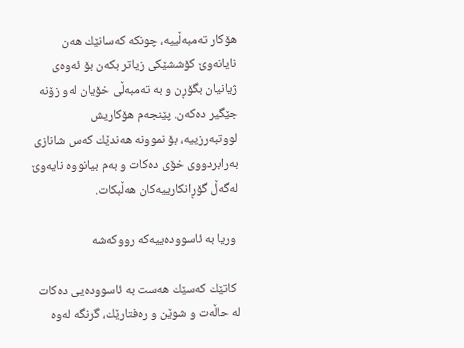هۆكار ته‌مبه‌ڵییه‌، چونكه‌ كه‌سانێك هه‌ن نایانه‌وێ كۆششێكى زیاتر بكه‌ن بۆ ئه‌وه‌ى ژیانیان بگۆڕن و به‌ ته‌مبه‌ڵى خۆیان له‌و زۆنه‌ جێگیر ده‌كه‌ن. پێنجه‌م هۆكاریش لووتبه‌رزییه‌، بۆ نموونه‌ هه‌ندێك كه‌س شانازى به‌رابردووى خۆى ده‌كات و به‌م بیانووه‌ نایه‌وێ له‌گه‌ڵ گۆڕانكارییه‌كان هه‌ڵبكات.

 وریا به‌ ئاسووده‌ییه‌كه‌ رووكه‌شه‌

 كاتێك كه‌سێك هه‌ست به‌ ئاسووده‌یى ده‌كات له‌ حاڵه‌ت و شوێن و ره‌فتارێك، گرنگه‌ له‌وه‌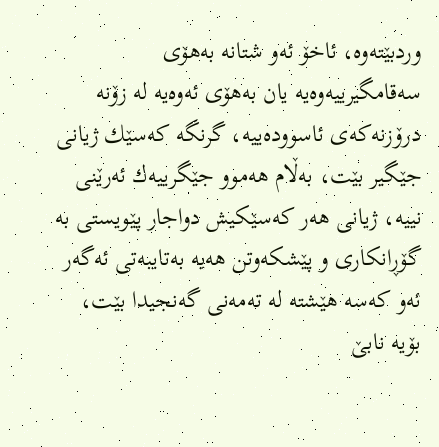وردبێته‌وه‌، ئاخۆ ئه‌و شتانه‌ به‌هۆى سه‌قامگیرییه‌وه‌یه‌ یان به‌هۆى ئه‌وه‌یه‌ له‌ زۆنه‌ درۆزنه‌كه‌ى ئاسووده‌ییه‌، گرنگه‌ كه‌سێك ژیانى جێگیر بێت، به‌ڵام هه‌موو جێگرییه‌ك ئه‌رێنى نییه‌، ژیانى هه‌ر كه‌سێكیش دواجار پێویستى به‌ گۆڕانكارى و پێشكه‌وتن هه‌یه‌ به‌تایبه‌تى ئه‌گه‌ر ئه‌و كه‌سه‌ هێشته‌ له‌ ته‌مه‌نى گه‌نجیدا بێت، بۆیه‌ نابێ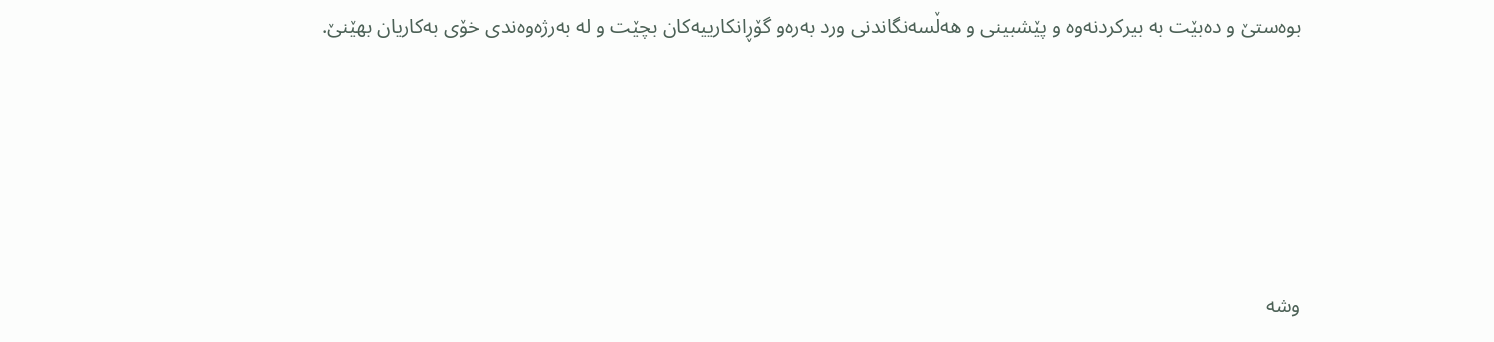بوه‌ستێ و ده‌بێت به‌ بیركردنه‌وه‌ و پێشبینى و هه‌ڵسه‌نگاندنى ورد به‌ره‌و گۆڕانكارییه‌كان بچێت و له‌ به‌رژه‌وه‌ندى خۆى به‌كاریان بهێنێ.






وشە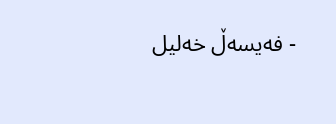- فه‌یسه‌ڵ خه‌لیل